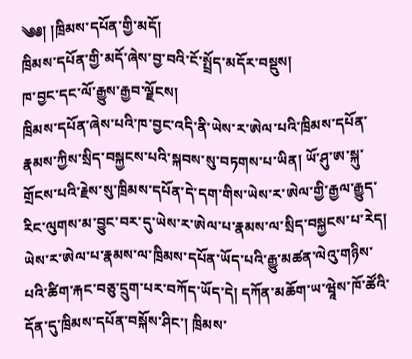༄༅། །ཁྲིམས་དཔོན་གྱི་མདོ།
ཁྲིམས་དཔོན་གྱི་མདོ་ཞེས་བྱ་བའི་ངོ་སྤྲོད་མདོར་བསྡུས།
ཁ་བྱང་དང་ལོ་རྒྱུས་རྒྱབ་ལྗོངས།
ཁྲིམས་དཔོན་ཞེས་པའི་ཁ་བྱང་འདི་ནི་ཡེས་ར་ཨེལ་པའི་ཁྲིམས་དཔོན་རྣམས་ཀྱིས་སྲིད་བསྐྱངས་པའི་སྐབས་སུ་བཏགས་པ་ཡིན། ཡོ་ཤུ་ཨ་སྐུ་གྲོངས་པའི་རྗེས་སུ་ཁྲིམས་དཔོན་དེ་དག་གིས་ཡེས་ར་ཨེལ་གྱི་རྒྱལ་རྒྱུད་རིང་ལུགས་མ་བྱུང་བར་དུ་ཡེས་ར་ཨེལ་པ་རྣམས་ལ་སྲིད་བསྐྱངས་པ་རེད། ཡེས་ར་ཨེལ་པ་རྣམས་ལ་ཁྲིམས་དཔོན་ཡོད་པའི་རྒྱུ་མཚན་ལེའུ་གཉིས་པའི་ཚིག་རྐང་བཅུ་དྲུག་པར་བཀོད་ཡོད་དེ། དཀོན་མཆོག་ཡ་ཝཱེས་ཁོ་ཚོའི་དོན་དུ་ཁྲིམས་དཔོན་བསྐོས་ཤིང་། ཁྲིམས་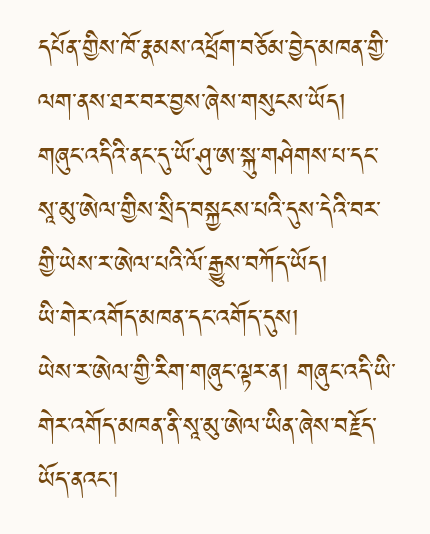དཔོན་གྱིས་ཁོ་རྣམས་འཕྲོག་བཅོམ་བྱེད་མཁན་གྱི་ལག་ནས་ཐར་བར་བྱས་ཞེས་གསུངས་ཡོད། གཞུང་འདིའི་ནང་དུ་ཡོ་ཤུ་ཨ་སྐུ་གཤེགས་པ་དང་སཱ་མུ་ཨེལ་གྱིས་སྲིད་བསྐྱངས་པའི་དུས་དེའི་བར་གྱི་ཡེས་ར་ཨེལ་པའི་ལོ་རྒྱུས་བཀོད་ཡོད།
ཡི་གེར་འགོད་མཁན་དང་འགོད་དུས།
ཡེས་ར་ཨེལ་གྱི་རིག་གཞུང་ལྟར་ན། གཞུང་འདི་ཡི་གེར་འགོད་མཁན་ནི་སཱ་མུ་ཨེལ་ཡིན་ཞེས་བརྗོད་ཡོད་ནའང་།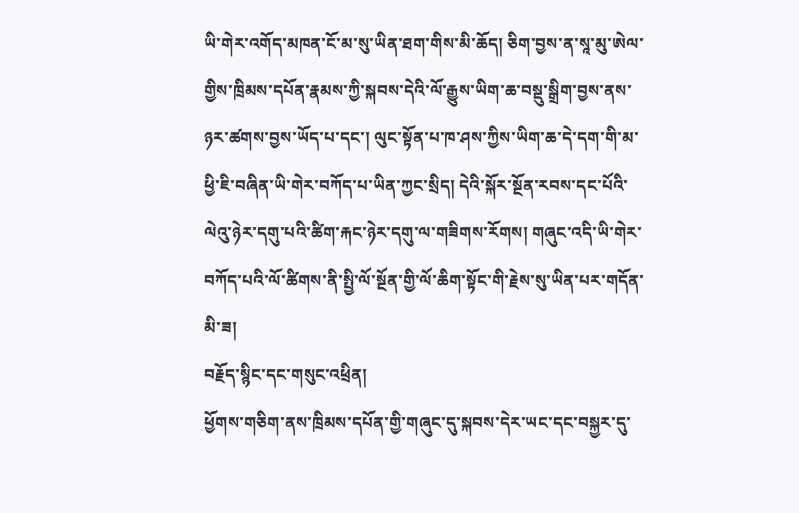ཡི་གེར་འགོད་མཁན་ངོ་མ་སུ་ཡིན་ཐག་གིས་མི་ཆོད། ཅིག་བྱས་ན་སཱ་མུ་ཨེལ་གྱིས་ཁྲིམས་དཔོན་རྣམས་ཀྱི་སྐབས་དེའི་ལོ་རྒྱུས་ཡིག་ཆ་བསྡུ་སྒྲིག་བྱས་ནས་ཉར་ཚགས་བྱས་ཡོད་པ་དང་། ལུང་སྟོན་པ་ཁ་ཤས་ཀྱིས་ཡིག་ཆ་དེ་དག་གི་མ་ཕྱི་ཇི་བཞིན་ཡི་གེར་བཀོད་པ་ཡིན་ཀྱང་སྲིད། དེའི་སྐོར་སྔོན་རབས་དང་པོའི་ལེའུ་ཉེར་དགུ་པའི་ཚིག་རྐང་ཉེར་དགུ་ལ་གཟིགས་རོགས། གཞུང་འདི་ཡི་གེར་བཀོད་པའི་ལོ་ཚིགས་ནི་སྤྱི་ལོ་སྔོན་གྱི་ལོ་ཆིག་སྟོང་གི་རྗེས་སུ་ཡིན་པར་གདོན་མི་ཟ།
བརྗོད་སྙིང་དང་གསུང་འཕྲིན།
ཕྱོགས་གཅིག་ནས་ཁྲིམས་དཔོན་གྱི་གཞུང་དུ་སྐབས་དེར་ཡང་དང་བསྐྱར་དུ་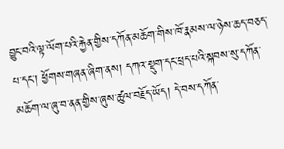བྱུང་བའི་ལྟ་ལོག་པའི་རྐྱེན་གྱིས་དཀོན་མཆོག་གིས་ཁོ་རྣམས་ལ་ཉེས་ཆད་བཅད་པ་དང་། ཕྱོགས་གཞན་ཞིག་ནས། དཀའ་སྡུག་དང་ཕྲད་པའི་སྐབས་སུ་དཀོན་མཆོག་ལ་ཞུ་བ་ནན་གྱིས་ཞུས་ཚུལ་བརྗོད་ཡོད། དེ་བས་དཀོན་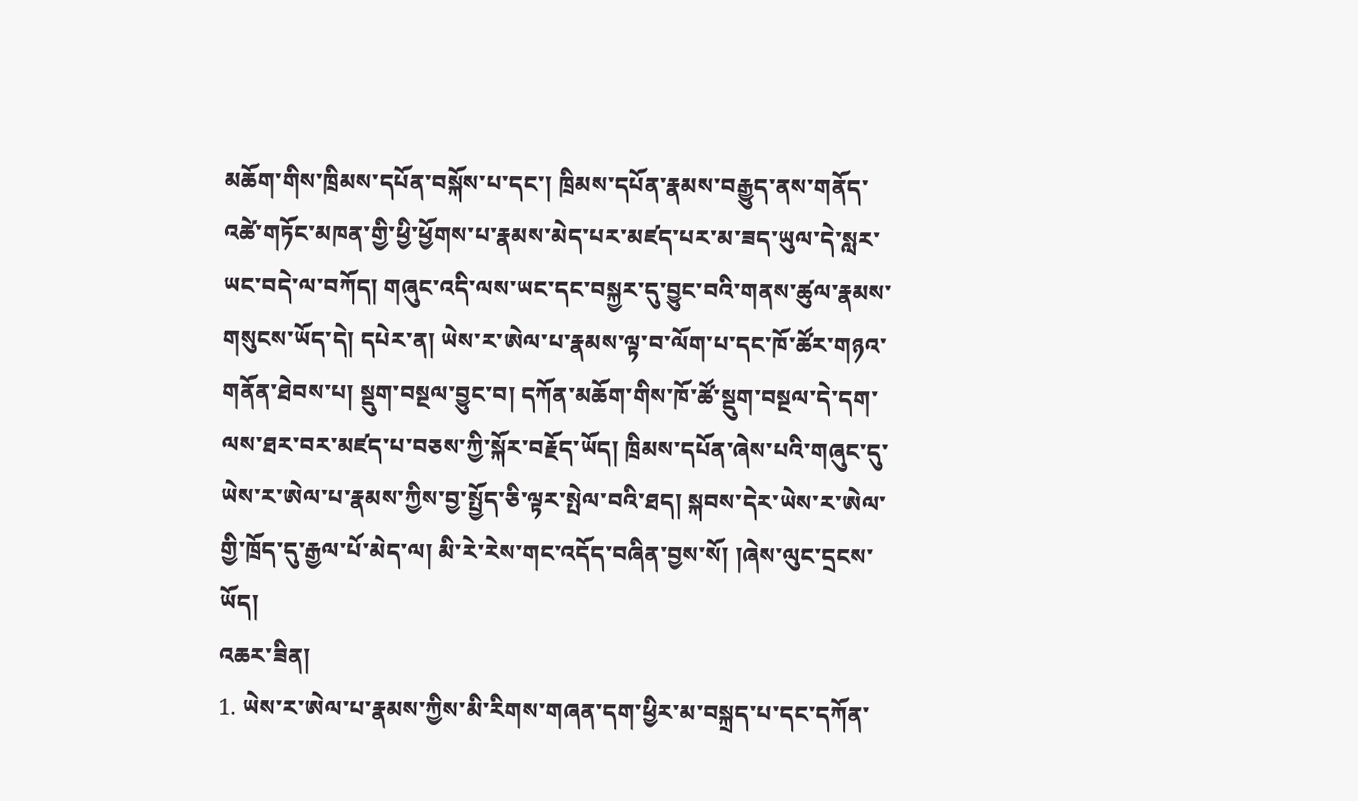མཆོག་གིས་ཁྲིམས་དཔོན་བསྐོས་པ་དང་། ཁྲིམས་དཔོན་རྣམས་བརྒྱུད་ནས་གནོད་འཚེ་གཏོང་མཁན་གྱི་ཕྱི་ཕྱོགས་པ་རྣམས་མེད་པར་མཛད་པར་མ་ཟད་ཡུལ་དེ་སླར་ཡང་བདེ་ལ་བཀོད། གཞུང་འདི་ལས་ཡང་དང་བསྐྱར་དུ་བྱུང་བའི་གནས་ཚུལ་རྣམས་གསུངས་ཡོད་དེ། དཔེར་ན། ཡེས་ར་ཨེལ་པ་རྣམས་ལྟ་བ་ལོག་པ་དང་ཁོ་ཚོར་གཉའ་གནོན་ཐེབས་པ། སྡུག་བསྔལ་བྱུང་བ། དཀོན་མཆོག་གིས་ཁོ་ཚོ་སྡུག་བསྔལ་དེ་དག་ལས་ཐར་བར་མཛད་པ་བཅས་ཀྱི་སྐོར་བརྗོད་ཡོད། ཁྲིམས་དཔོན་ཞེས་པའི་གཞུང་དུ་ཡེས་ར་ཨེལ་པ་རྣམས་ཀྱིས་བྱ་སྤྱོད་ཅི་ལྟར་སྤེལ་བའི་ཐད། སྐབས་དེར་ཡེས་ར་ཨེལ་གྱི་ཁྲོད་དུ་རྒྱལ་པོ་མེད་ལ། མི་རེ་རེས་གང་འདོད་བཞིན་བྱས་སོ། །ཞེས་ལུང་དྲངས་ཡོད།
འཆར་ཟིན།
1. ཡེས་ར་ཨེལ་པ་རྣམས་ཀྱིས་མི་རིགས་གཞན་དག་ཕྱིར་མ་བསྐྲད་པ་དང་དཀོན་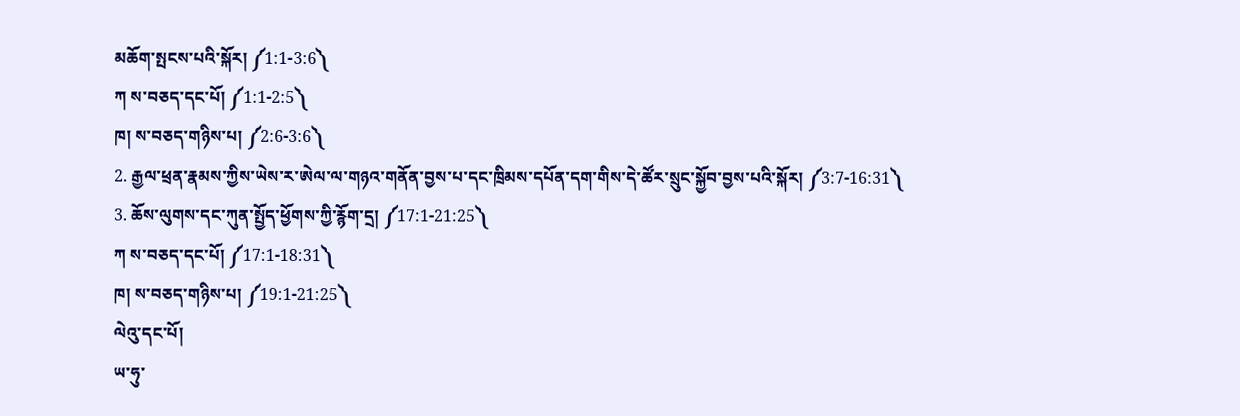མཆོག་སྤངས་པའི་སྐོར། ༼1:1-3:6༽
ཀ ས་བཅད་དང་པོ། ༼1:1-2:5༽
ཁ། ས་བཅད་གཉིས་པ། ༼2:6-3:6༽
2. རྒྱལ་ཕྲན་རྣམས་ཀྱིས་ཡེས་ར་ཨེལ་ལ་གཉའ་གནོན་བྱས་པ་དང་ཁྲིམས་དཔོན་དག་གིས་དེ་ཚོར་སྲུང་སྐྱོབ་བྱས་པའི་སྐོར། ༼3:7-16:31༽
3. ཆོས་ལུགས་དང་ཀུན་སྤྱོད་ཕྱོགས་ཀྱི་རྙོག་དྲ། ༼17:1-21:25༽
ཀ ས་བཅད་དང་པོ། ༼17:1-18:31༽
ཁ། ས་བཅད་གཉིས་པ། ༼19:1-21:25༽
ལེའུ་དང་པོ།
ཡ་ཧུ་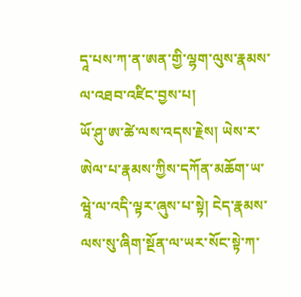དཱ་པས་ཀ་ན་ཨན་གྱི་ལྷག་ལུས་རྣམས་ལ་འཐབ་འཛིང་བྱས་པ།
ཡོ་ཤུ་ཨ་ཚེ་ལས་འདས་རྗེས། ཡེས་ར་ཨེལ་པ་རྣམས་ཀྱིས་དཀོན་མཆོག་ཡ་ཝཱེ་ལ་འདི་ལྟར་ཞུས་པ་སྟེ། ངེད་རྣམས་ལས་སུ་ཞིག་སྔོན་ལ་ཡར་སོང་སྟེ་ཀ་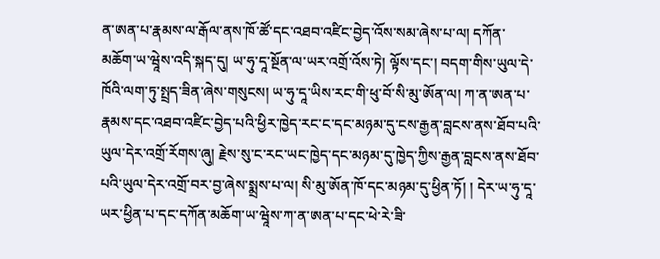ན་ཨན་པ་རྣམས་ལ་རྒོལ་ནས་ཁོ་ཚོ་དང་འཐབ་འཛིང་བྱེད་འོས་སམ་ཞེས་པ་ལ། དཀོན་མཆོག་ཡ་ཝཱེས་འདི་སྐད་དུ། ཡ་ཧུ་དཱ་སྔོན་ལ་ཡར་འགྲོ་འོས་ཏེ། ལྟོས་དང་། བདག་གིས་ཡུལ་དེ་ཁོའི་ལག་ཏུ་སྤྲད་ཟིན་ཞེས་གསུངས། ཡ་ཧུ་དཱ་ཡིས་རང་གི་ཕུ་བོ་སི་མུ་ཨོན་ལ། ཀ་ན་ཨན་པ་རྣམས་དང་འཐབ་འཛིང་བྱེད་པའི་ཕྱིར་ཁྱེད་རང་ང་དང་མཉམ་དུ་ངས་རྒྱན་བླངས་ནས་ཐོབ་པའི་ཡུལ་དེར་འགྲོ་རོགས་ཞུ། རྗེས་སུ་ང་རང་ཡང་ཁྱེད་དང་མཉམ་དུ་ཁྱེད་ཀྱིས་རྒྱན་བླངས་ནས་ཐོབ་པའི་ཡུལ་དེར་འགྲོ་བར་བྱ་ཞེས་སྨྲས་པ་ལ། སི་མུ་ཨོན་ཁོ་དང་མཉམ་དུ་ཕྱིན་ཏོ། ། དེར་ཡ་ཧུ་དཱ་ཡར་ཕྱིན་པ་དང་དཀོན་མཆོག་ཡ་ཝཱེས་ཀ་ན་ཨན་པ་དང་ཕེ་རེ་ཟི་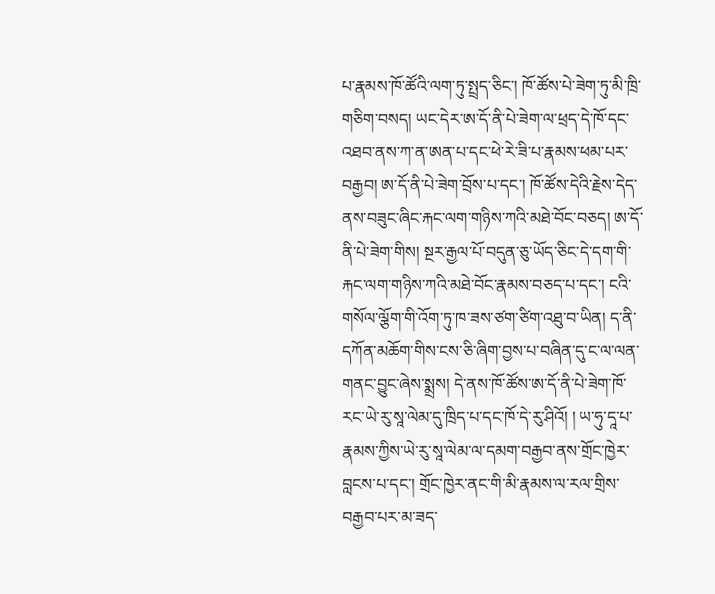པ་རྣམས་ཁོ་ཚོའི་ལག་ཏུ་སྤྲད་ཅིང་། ཁོ་ཚོས་པེ་ཟེག་ཏུ་མི་ཁྲི་གཅིག་བསད། ཡང་དེར་ཨ་དོ་ནི་པེ་ཟེག་ལ་ཕྲད་དེ་ཁོ་དང་འཐབ་ནས་ཀ་ན་ཨན་པ་དང་ཕེ་རེ་ཟི་པ་རྣམས་ཕམ་པར་བརྒྱབ། ཨ་དོ་ནི་པེ་ཟེག་བྲོས་པ་དང་། ཁོ་ཚོས་དེའི་རྗེས་དེད་ནས་བཟུང་ཞིང་རྐང་ལག་གཉིས་ཀའི་མཐེ་བོང་བཅད། ཨ་དོ་ནི་པེ་ཟེག་གིས། སྔར་རྒྱལ་པོ་བདུན་ཅུ་ཡོད་ཅིང་དེ་དག་གི་རྐང་ལག་གཉིས་ཀའི་མཐེ་བོང་རྣམས་བཅད་པ་དང་། ངའི་གསོལ་ལྕོག་གི་འོག་ཏུ་ཁ་ཟས་ཙག་ཙིག་འཐུ་བ་ཡིན། ད་ནི་དཀོན་མཆོག་གིས་ངས་ཅི་ཞིག་བྱས་པ་བཞིན་དུ་ང་ལ་ལན་གནང་བྱུང་ཞེས་སྨྲས། དེ་ནས་ཁོ་ཚོས་ཨ་དོ་ནི་པེ་ཟེག་ཁོ་རང་ཡེ་རུ་སཱ་ལེམ་དུ་ཁྲིད་པ་དང་ཁོ་དེ་རུ་ཤིའོ། ། ཡ་ཧུ་དཱ་པ་རྣམས་ཀྱིས་ཡེ་རུ་སཱ་ལེམ་ལ་དམག་བརྒྱབ་ནས་གྲོང་ཁྱེར་བླངས་པ་དང་། གྲོང་ཁྱེར་ནང་གི་མི་རྣམས་ལ་རལ་གྲིས་བརྒྱབ་པར་མ་ཟད་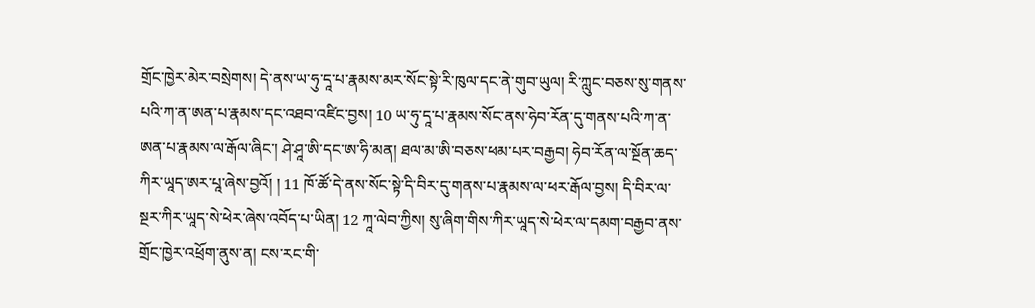གྲོང་ཁྱེར་མེར་བསྲེགས། དེ་ནས་ཡ་ཧུ་དཱ་པ་རྣམས་མར་སོང་སྟེ་རི་ཁུལ་དང་ནེ་གུབ་ཡུལ། རི་ཀླུང་བཅས་སུ་གནས་པའི་ཀ་ན་ཨན་པ་རྣམས་དང་འཐབ་འཛིང་བྱས། 10 ཡ་ཧུ་དཱ་པ་རྣམས་སོང་ནས་ཧེབ་རོན་དུ་གནས་པའི་ཀ་ན་ཨན་པ་རྣམས་ལ་རྒོལ་ཞིང་། ཤེ་ཤཱ་ཨི་དང་ཨ་ཧི་མན། ཐལ་མ་ཨི་བཅས་ཕམ་པར་བརྒྱབ། ཧེབ་རོན་ལ་སྔོན་ཆད་ཀིར་ཡཱད་ཨར་པཱ་ཞེས་བྱའོ། ། 11 ཁོ་ཚོ་དེ་ནས་སོང་སྟེ་དི་བིར་དུ་གནས་པ་རྣམས་ལ་ཕར་རྒོལ་བྱས། དི་བིར་ལ་སྔར་ཀིར་ཡཱད་སེ་ཕེར་ཞེས་འབོད་པ་ཡིན། 12 ཀཱ་ལེབ་ཀྱིས། སུ་ཞིག་གིས་ཀིར་ཡཱད་སེ་ཕེར་ལ་དམག་བརྒྱབ་ནས་གྲོང་ཁྱེར་འཕྲོག་ནུས་ན། ངས་རང་གི་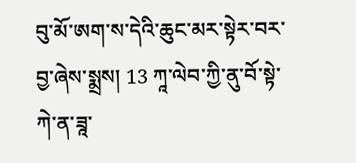བུ་མོ་ཨག་ས་དེའི་ཆུང་མར་སྟེར་བར་བྱ་ཞེས་སྨྲས། 13 ཀཱ་ལེབ་ཀྱི་ནུ་བོ་སྟེ་ཀེ་ན་ཟཱ་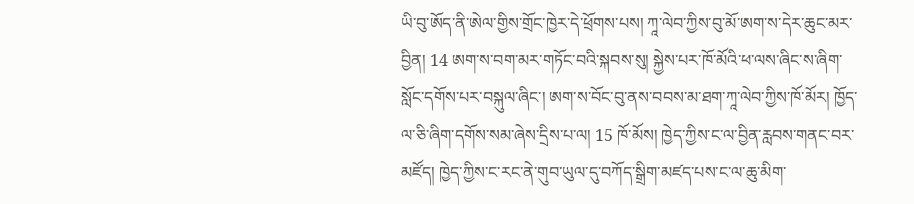ཡི་བུ་ཨོད་ནི་ཨེལ་གྱིས་གྲོང་ཁྱེར་དེ་ཕྲོགས་པས། ཀཱ་ལེབ་ཀྱིས་བུ་མོ་ཨག་ས་དེར་ཆུང་མར་བྱིན། 14 ཨག་ས་བག་མར་གཏོང་བའི་སྐབས་སུ། སྐྱེས་པར་ཁོ་མོའི་ཕ་ལས་ཞིང་ས་ཞིག་སློང་དགོས་པར་བསྐུལ་ཞིང་། ཨག་ས་བོང་བུ་ནས་བབས་མ་ཐག་ཀཱ་ལེབ་ཀྱིས་ཁོ་མོར། ཁྱོད་ལ་ཅི་ཞིག་དགོས་སམ་ཞེས་དྲིས་པ་ལ། 15 ཁོ་མོས། ཁྱེད་ཀྱིས་ང་ལ་བྱིན་རླབས་གནང་བར་མཛོད། ཁྱེད་ཀྱིས་ང་རང་ནེ་གུབ་ཡུལ་དུ་བཀོད་སྒྲིག་མཛད་པས་ང་ལ་ཆུ་མིག་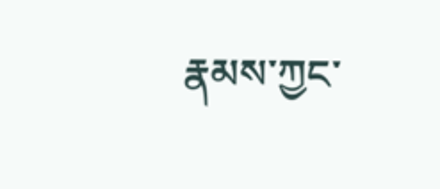རྣམས་ཀྱང་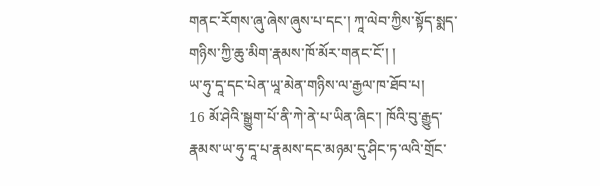གནང་རོགས་ཞུ་ཞེས་ཞུས་པ་དང་། ཀཱ་ལེབ་ཀྱིས་སྟོད་སྨད་གཉིས་ཀྱི་ཆུ་མིག་རྣམས་ཁོ་མོར་གནང་ངོ་། །
ཡ་ཧུ་དཱ་དང་པེན་ཡཱ་མེན་གཉིས་ལ་རྒྱལ་ཁ་ཐོབ་པ།
16 མོ་ཤེའི་སྒྱུག་པོ་ནི་ཀེ་ནེ་པ་ཡིན་ཞིང་། ཁོའི་བུ་རྒྱུད་རྣམས་ཡ་ཧུ་དཱ་པ་རྣམས་དང་མཉམ་དུ་ཤིང་ཏ་ལའི་གྲོང་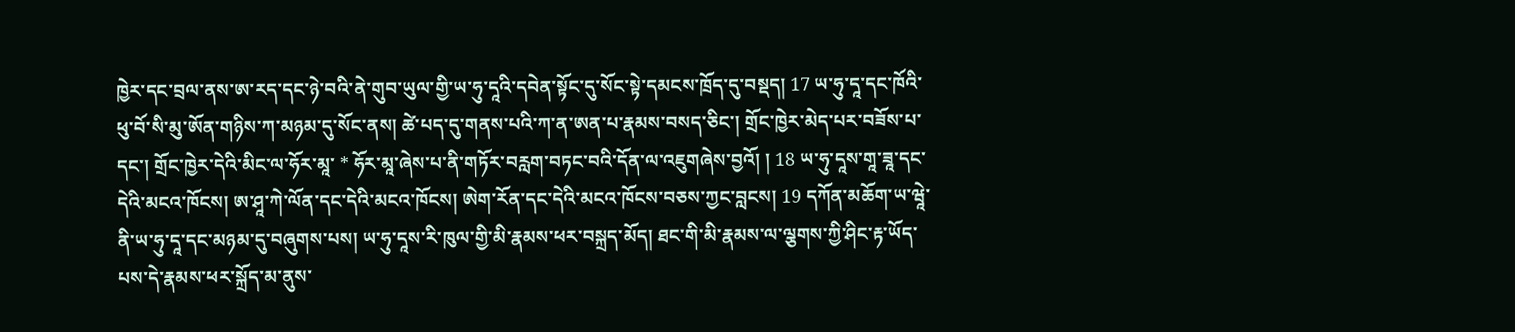ཁྱེར་དང་བྲལ་ནས་ཨ་རད་དང་ཉེ་བའི་ནེ་གུབ་ཡུལ་གྱི་ཡ་ཧུ་དཱའི་དབེན་སྟོང་དུ་སོང་སྟེ་དམངས་ཁྲོད་དུ་བསྡད། 17 ཡ་ཧུ་དཱ་དང་ཁོའི་ཕུ་བོ་སི་མུ་ཨོན་གཉིས་ཀ་མཉམ་དུ་སོང་ནས། ཚེ་པད་དུ་གནས་པའི་ཀ་ན་ཨན་པ་རྣམས་བསད་ཅིང་། གྲོང་ཁྱེར་མེད་པར་བཟོས་པ་དང་། གྲོང་ཁྱེར་དེའི་མིང་ལ་ཧོར་མཱ་ * ཧོར་མཱ་ཞེས་པ་ནི་གཏོར་བརླག་བཏང་བའི་དོན་ལ་འཇུགཞེས་བྱའོ། ། 18 ཡ་ཧུ་དཱས་གཱ་ཟཱ་དང་དེའི་མངའ་ཁོངས། ཨ་ཤཱ་ཀེ་ལོན་དང་དེའི་མངའ་ཁོངས། ཨེག་རོན་དང་དེའི་མངའ་ཁོངས་བཅས་ཀྱང་བླངས། 19 དཀོན་མཆོག་ཡ་ཝཱེ་ནི་ཡ་ཧུ་དཱ་དང་མཉམ་དུ་བཞུགས་པས། ཡ་ཧུ་དཱས་རི་ཁུལ་གྱི་མི་རྣམས་ཕར་བསྐྲད་མོད། ཐང་གི་མི་རྣམས་ལ་ལྕགས་ཀྱི་ཤིང་རྟ་ཡོད་པས་དེ་རྣམས་ཕར་སྐྲོད་མ་ནུས་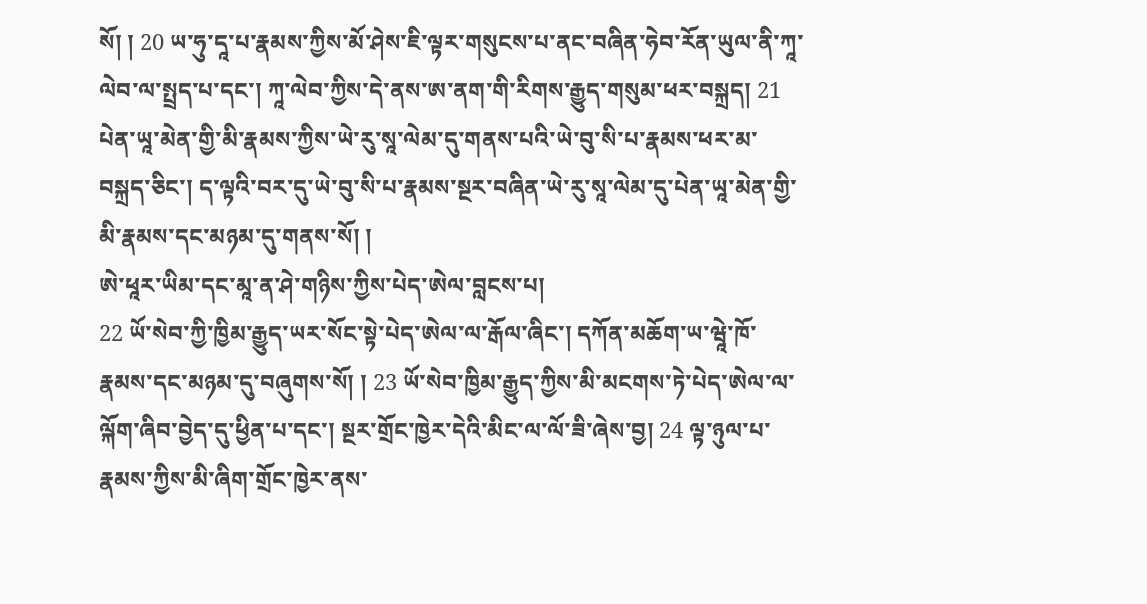སོ། ། 20 ཡ་ཧུ་དཱ་པ་རྣམས་ཀྱིས་མོ་ཤེས་ཇི་ལྟར་གསུངས་པ་ནང་བཞིན་ཧེབ་རོན་ཡུལ་ནི་ཀཱ་ལེབ་ལ་སྤྲད་པ་དང་། ཀཱ་ལེབ་ཀྱིས་དེ་ནས་ཨ་ནག་གི་རིགས་རྒྱུད་གསུམ་ཕར་བསྐྲད། 21 པེན་ཡཱ་མེན་གྱི་མི་རྣམས་ཀྱིས་ཡེ་རུ་སཱ་ལེམ་དུ་གནས་པའི་ཡེ་བུ་སི་པ་རྣམས་ཕར་མ་བསྐྲད་ཅིང་། ད་ལྟའི་བར་དུ་ཡེ་བུ་སི་པ་རྣམས་སྔར་བཞིན་ཡེ་རུ་སཱ་ལེམ་དུ་པེན་ཡཱ་མེན་གྱི་མི་རྣམས་དང་མཉམ་དུ་གནས་སོ། །
ཨེ་ཕཱར་ཡིམ་དང་མཱ་ན་ཤེ་གཉིས་ཀྱིས་པེད་ཨེལ་བླངས་པ།
22 ཡོ་སེབ་ཀྱི་ཁྱིམ་རྒྱུད་ཡར་སོང་སྟེ་པེད་ཨེལ་ལ་རྒོལ་ཞིང་། དཀོན་མཆོག་ཡ་ཝཱེ་ཁོ་རྣམས་དང་མཉམ་དུ་བཞུགས་སོ། ། 23 ཡོ་སེབ་ཁྱིམ་རྒྱུད་ཀྱིས་མི་མངགས་ཏེ་པེད་ཨེལ་ལ་ལྐོག་ཞིབ་བྱེད་དུ་ཕྱིན་པ་དང་། སྔར་གྲོང་ཁྱེར་དེའི་མིང་ལ་ལོ་ཟི་ཞེས་བྱ། 24 ལྟ་ཉུལ་པ་རྣམས་ཀྱིས་མི་ཞིག་གྲོང་ཁྱེར་ནས་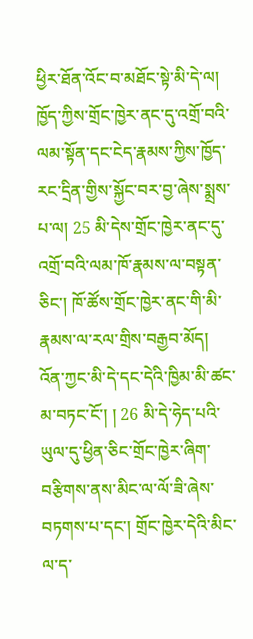ཕྱིར་ཐོན་འོང་བ་མཐོང་སྟེ་མི་དེ་ལ། ཁྱོད་ཀྱིས་གྲོང་ཁྱེར་ནང་དུ་འགྲོ་བའི་ལམ་སྟོན་དང་ངེད་རྣམས་ཀྱིས་ཁྱོད་རང་དྲིན་གྱིས་སྐྱོང་བར་བྱ་ཞེས་སྨྲས་པ་ལ། 25 མི་དེས་གྲོང་ཁྱེར་ནང་དུ་འགྲོ་བའི་ལམ་ཁོ་རྣམས་ལ་བསྟན་ཅིང་། ཁོ་ཚོས་གྲོང་ཁྱེར་ནང་གི་མི་རྣམས་ལ་རལ་གྲིས་བརྒྱབ་མོད། འོན་ཀྱང་མི་དེ་དང་དེའི་ཁྱིམ་མི་ཚང་མ་བཏང་ངོ་། ། 26 མི་དེ་ཧེད་པའི་ཡུལ་དུ་ཕྱིན་ཅིང་གྲོང་ཁྱེར་ཞིག་བརྩིགས་ནས་མིང་ལ་ལོ་ཟི་ཞེས་བཏགས་པ་དང་། གྲོང་ཁྱེར་དེའི་མིང་ལ་ད་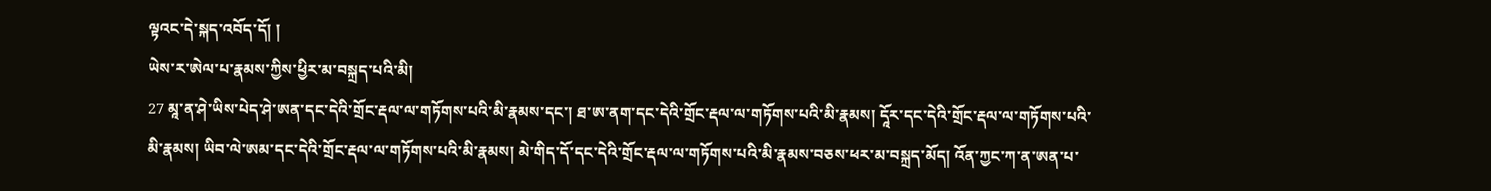ལྟའང་དེ་སྐད་འབོད་དོ། །
ཡེས་ར་ཨེལ་པ་རྣམས་ཀྱིས་ཕྱིར་མ་བསྐྲད་པའི་མི།
27 མཱ་ན་ཤེ་ཡིས་པེད་ཤེ་ཨན་དང་དེའི་གྲོང་རྡལ་ལ་གཏོགས་པའི་མི་རྣམས་དང་། ཐ་ཨ་ནག་དང་དེའི་གྲོང་རྡལ་ལ་གཏོགས་པའི་མི་རྣམས། དཱོར་དང་དེའི་གྲོང་རྡལ་ལ་གཏོགས་པའི་མི་རྣམས། ཡིབ་ལེ་ཨམ་དང་དེའི་གྲོང་རྡལ་ལ་གཏོགས་པའི་མི་རྣམས། མེ་གིད་དོ་དང་དེའི་གྲོང་རྡལ་ལ་གཏོགས་པའི་མི་རྣམས་བཅས་ཕར་མ་བསྐྲད་མོད། འོན་ཀྱང་ཀ་ན་ཨན་པ་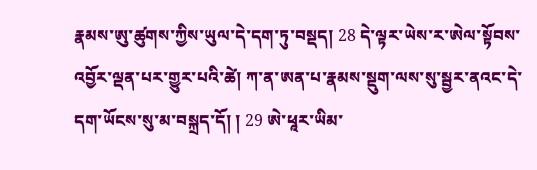རྣམས་ཨུ་ཚུགས་ཀྱིས་ཡུལ་དེ་དག་ཏུ་བསྡད། 28 དེ་ལྟར་ཡེས་ར་ཨེལ་སྟོབས་འབྱོར་ལྡན་པར་གྱུར་པའི་ཚེ། ཀ་ན་ཨན་པ་རྣམས་སྡུག་ལས་སུ་སྦྱར་ནའང་དེ་དག་ཡོངས་སུ་མ་བསྐྲད་དོ། ། 29 ཨེ་ཕཱར་ཡིམ་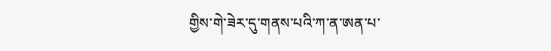གྱིས་གེ་ཟེར་དུ་གནས་པའི་ཀ་ན་ཨན་པ་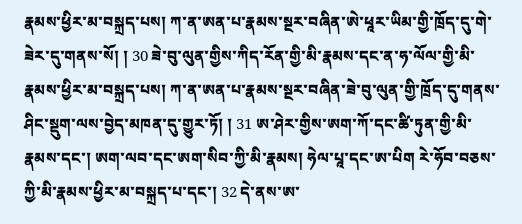རྣམས་ཕྱིར་མ་བསྐྲད་པས། ཀ་ན་ཨན་པ་རྣམས་སྔར་བཞིན་ཨེ་ཕཱར་ཡིམ་གྱི་ཁྲོད་དུ་གེ་ཟེར་དུ་གནས་སོ། ། 30 ཟེ་བུ་ལུན་གྱིས་ཀིད་རོན་གྱི་མི་རྣམས་དང་ན་ཧ་ལོལ་གྱི་མི་རྣམས་ཕྱིར་མ་བསྐྲད་པས། ཀ་ན་ཨན་པ་རྣམས་སྔར་བཞིན་ཟེ་བུ་ལུན་གྱི་ཁྲོད་དུ་གནས་ཤིང་སྡུག་ལས་བྱེད་མཁན་དུ་གྱུར་ཏོ། ། 31 ཨ་ཤེར་གྱིས་ཨག་ཀོ་དང་ཚི་ཏུན་གྱི་མི་རྣམས་དང་། ཨག་ལབ་དང་ཨག་སིབ་ཀྱི་མི་རྣམས། ཧེལ་པཱ་དང་ཨ་པིག རེ་ཧོབ་བཅས་ཀྱི་མི་རྣམས་ཕྱིར་མ་བསྐྲད་པ་དང་། 32 དེ་ནས་ཨ་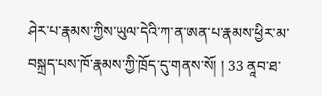ཤེར་པ་རྣམས་ཀྱིས་ཡུལ་དེའི་ཀ་ན་ཨན་པ་རྣམས་ཕྱིར་མ་བསྐྲད་པས་ཁོ་རྣམས་ཀྱི་ཁྲོད་དུ་གནས་སོ། ། 33 ནཱབ་ཐ་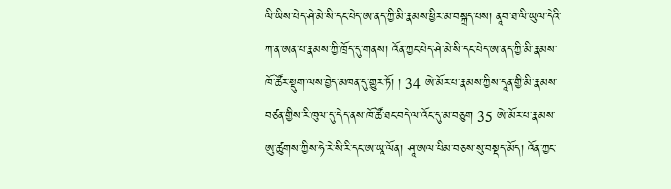ལི་ཡིས་པེད་ཤེ་མེ་སི་དང་པེད་ཨ་ནད་ཀྱི་མི་རྣམས་ཕྱིར་མ་བསྐྲད་པས། ནཱབ་ཐ་ལི་ཡུལ་དེའི་ཀ་ན་ཨན་པ་རྣམས་ཀྱི་ཁྲོད་དུ་གནས། འོན་ཀྱང་པེད་ཤེ་མེ་སི་དང་པེད་ཨ་ནད་ཀྱི་མི་རྣམས་ཁོ་ཚོར་སྡུག་ལས་བྱེད་མཁན་དུ་གྱུར་ཏོ། ། 34 ཨེ་མོར་པ་རྣམས་ཀྱིས་དཱན་གྱི་མི་རྣམས་བཙན་གྱིས་རི་ཁུལ་དུ་དེད་ནས་ཁོ་ཚོ་ཐང་བདེ་ལ་འོང་དུ་མ་བཅུག 35 ཨེ་མོར་པ་རྣམས་ཨུ་ཚུགས་ཀྱིས་ཧེ་རེ་སི་རི་དང་ཨ་ཡཱ་ལོན། ཤཱ་ཨལ་པིམ་བཅས་སུ་བསྡད་མོད། འོན་ཀྱང་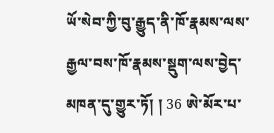ཡོ་སེབ་ཀྱི་བུ་རྒྱུད་ནི་ཁོ་རྣམས་ལས་རྒྱལ་བས་ཁོ་རྣམས་སྡུག་ལས་བྱེད་མཁན་དུ་གྱུར་ཏོ། ། 36 ཨེ་མོར་པ་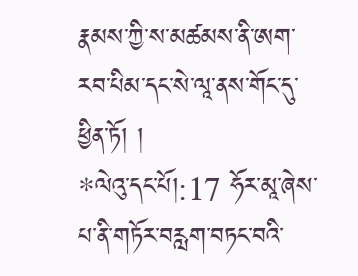རྣམས་ཀྱི་ས་མཚམས་ནི་ཨག་རབ་པིམ་དང་སེ་ལཱ་ནས་གོང་དུ་ཕྱིན་ཏོ། །
*ལེའུ་དང་པོ།:17 ཧོར་མཱ་ཞེས་པ་ནི་གཏོར་བརླག་བཏང་བའི་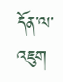དོན་ལ་འཇུག